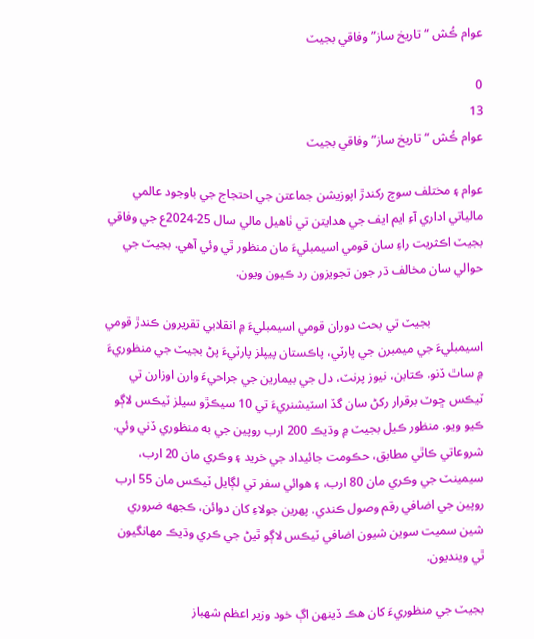عوام ڪُش “تاريخ ساز” وفاقي بجيٽ

0
13
عوام ڪُش “تاريخ ساز” وفاقي بجيٽ

عوام ۽ مختلف سوچ رکندڙ اپوزيشن جماعتن جي احتجاج جي باوجود عالمي مالياتي اداري آءِ ايم ايف جي هدايتن تي ٺاهيل مالي سال 25-2024ع جي وفاقي بجيٽ اڪثريت راءِ سان قومي اسيمبليءَ مان منظور ٿي وئي آهي. بجيٽ جي حوالي سان مخالف ڌر جون تجويزون رد ڪيون ويون.

                 بجيٽ تي بحث دوران قومي اسيمبليءَ ۾ انقلابي تقريرون ڪندڙ قومي اسيمبليءَ جي ميمبرن جي پارٽي، پاڪستان پيپلز پارٽيءَ پڻ بجيٽ جي منظوريءَ ۾ ساٿ ڏنو. ڪتابن، نيوز پرنٽ، دل جي بيمارين جي جراحيءَ وارن اوزارن تي ٽيڪس ڇوٽ برقرار رکڻ سان گڏ اسٽيشنريءَ تي 10 سيڪڙو سيلز ٽيڪس لاڳو ڪيو ويو. منظور ڪيل بجيٽ ۾ وڌيڪ 200 ارب روپين جي به منظوري ڏني وئي. شروعاتي ڪاٿي مطابق، حڪومت جائيداد جي خريد ۽ وڪري مان 20 ارب، سيمينٽ جي وڪري مان 80 ارب، ۽ هوائي سفر تي لڳايل ٽيڪس مان 55 ارب روپين جي اضافي رقم وصول ڪندي. پهرين جولاءِ کان دوائن، ڪجهه ضروري شين سميت سوين شيون اضافي ٽيڪس لاڳو ٿيڻ جي ڪري وڌيڪ مهانگيون ٿي وينديون.

بجيٽ جي منظوريءَ کان هڪ ڏينهن اڳ خود وزير اعظم شهباز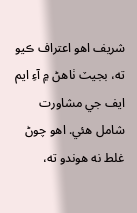شريف اهو اعتراف ڪيو ته، بجيٽ ٺاهڻ ۾ آءِ ايم ايف جي مشاورت شامل هئي. اهو چوڻ غلط نه هوندو ته،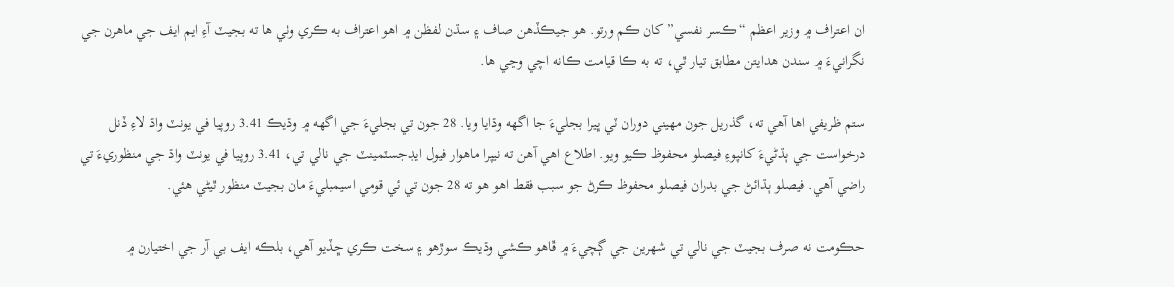ان اعتراف ۾ وزير اعظم “ڪسر نفسي” کان ڪم ورتو. هو جيڪڏهن صاف ۽ سڌن لفظن ۾ اهو اعتراف به ڪري وٺي ها ته بجيٽ آءِ ايم ايف جي ماهرن جي نگرانيءَ ۾ سندن هدايتن مطابق تيار ٿي، ته به ڪا قيامت ڪانه اچي وڃي ها.

ستم ظريفي اها آهي ته، گذريل جون مهيني دوران ٽي ڀيرا بجليءَ جا اگهه وڌايا ويا. 28 جون تي بجليءَ جي اگهه ۾ وڌيڪ 3.41 روپيا في يونٽ واڌ لاءِ ڏنل درخواست جي ٻڌڻيءَ کانپوءِ فيصلو محفوظ ڪيو ويو. اطلاع اهي آهن ته نيپرا ماهوار فيول ايڊجسٽمينٽ جي نالي تي، 3.41 روپيا في يونٽ واڌ جي منظوريءَ تي راضي آهي. فيصلو ٻڌائڻ جي بدران فيصلو محفوظ ڪرڻ جو سبب فقط اهو هو ته 28 جون تي ئي قومي اسيمبليءَ مان بجيٽ منظور ٿيڻي هئي.

حڪومت نه صرف بجيٽ جي نالي تي شهرين جي ڳچيءَ ۾ ڦاهو ڪشي وڌيڪ سوڙهو ۽ سخت ڪري ڇڏيو آهي، بلڪه ايف بي آر جي اختيارن ۾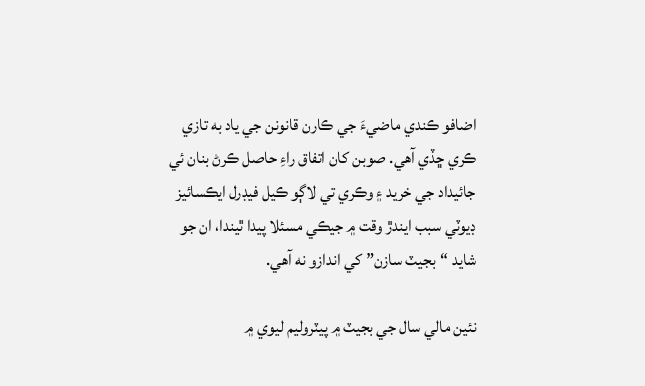اضافو ڪندي ماضيءَ جي ڪارن قانونن جي ياد به تازي ڪري ڇڏي آهي. صوبن کان اتفاق راءِ حاصل ڪرڻ بنان ئي جائيداد جي خريد ۽ وڪري تي لاڳو ڪيل فيڊرل ايڪسائيز ڊيوٽي سبب ايندڙ وقت ۾ جيڪي مسئلا پيدا ٿيندا، ان جو شايد “بجيٽ سازن” کي اندازو نه آهي.

نئين مالي سال جي بجيٽ ۾ پيٽروليم ليوي ۾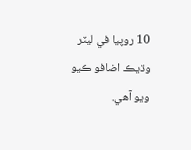10 روپيا في ليٽر وڌيڪ اضافو ڪيو ويو آهي.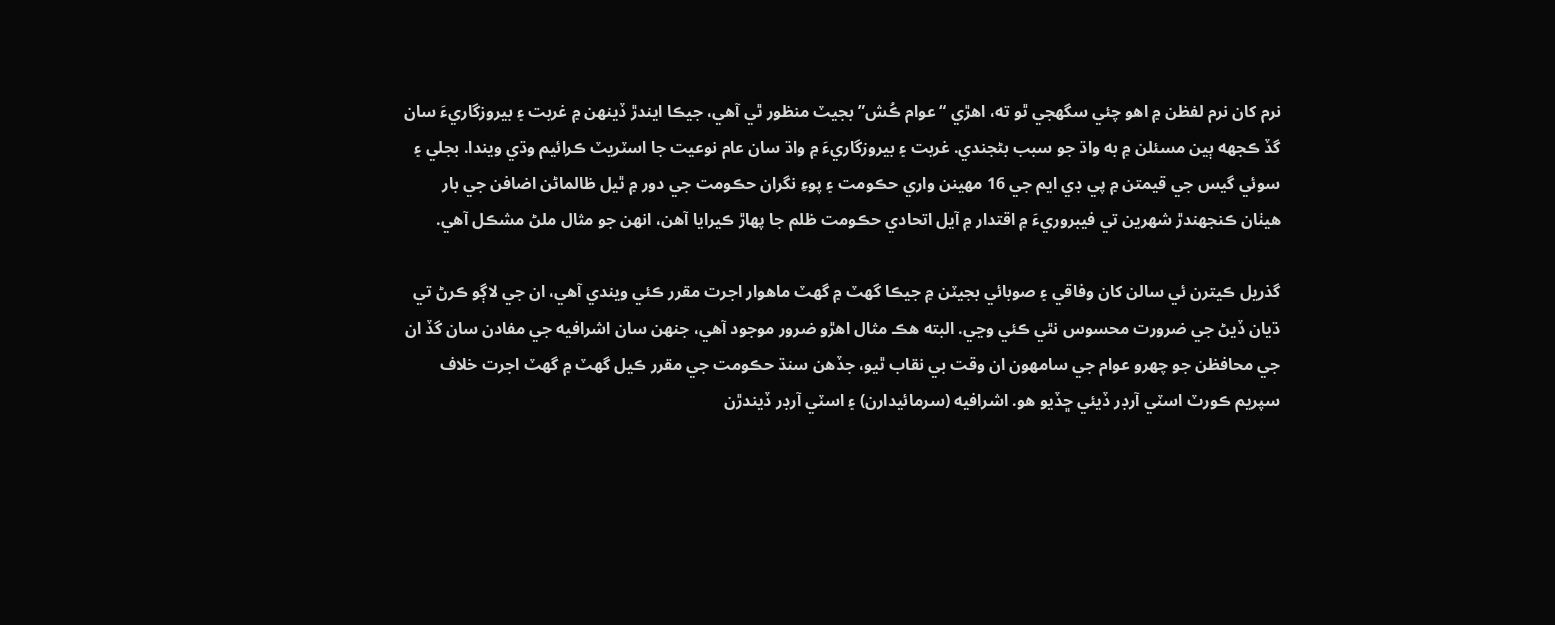نرم کان نرم لفظن ۾ اهو چئي سگهجي ٿو ته، اهڙي “عوام ڪُش” بجيٽ منظور ٿي آهي، جيڪا ايندڙ ڏينهن ۾ غربت ۽ بيروزگاريءَ سان گڏ ڪجهه ٻين مسئلن ۾ به واڌ جو سبب بڻجندي. غربت ۽ بيروزگاريءَ ۾ واڌ سان عام نوعيت جا اسٽريٽ ڪرائيم وڌي ويندا. بجلي ۽ سوئي گيس جي قيمتن ۾ پي ڊي ايم جي 16 مهينن واري حڪومت ۽ پوءِ نگران حڪومت جي دور ۾ ٿيل ظالماڻن اضافن جي بار هيٺان ڪنجهندڙ شهرين تي فيبروريءَ ۾ اقتدار ۾ آيل اتحادي حڪومت ظلم جا پهاڙ ڪيرايا آهن، انهن جو مثال ملڻ مشڪل آهي.

گذريل ڪيترن ئي سالن کان وفاقي ۽ صوبائي بجيٽن ۾ جيڪا گهٽ ۾ گهٽ ماهوار اجرت مقرر ڪئي ويندي آهي، ان جي لاڳو ڪرڻ تي ڌيان ڏيڻ جي ضرورت محسوس نٿي ڪئي وڃي. البته هڪ مثال اهڙو ضرور موجود آهي، جنهن سان اشرافيه جي مفادن سان گڏ ان جي محافظن جو چهرو عوام جي سامهون ان وقت بي نقاب ٿيو، جڏهن سنڌ حڪومت جي مقرر ڪيل گهٽ ۾ گهٽ اجرت خلاف سپريم ڪورٽ اسٽي آرڊر ڏيئي ڇڏيو هو. اشرافيه (سرمائيدارن) ۽ اسٽي آرڊر ڏيندڙن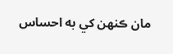مان ڪنهن کي به احساس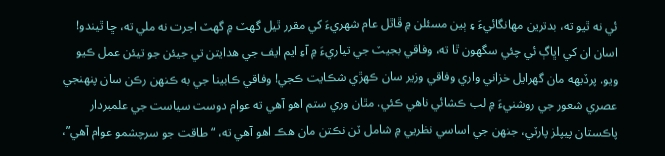ئي نه ٿيو ته، بدترين مهانگائيءَ ۽ ٻين مسئلن ۾ ڦاٿل عام شهريءَ کي مقرر ٿيل گهٽ ۾ گهٽ اجرت نه ملي ته، ڇا ٿيندو! اسان ان کي اڀاڳ ئي چئي سگهون ٿا ته، وفاقي بجيٽ جي تياريءَ ۾ آءِ ايم ايف جي هدايتن تي جيئن جو تيئن عمل ڪيو ويو. پرڏيهه مان گهرايل خزاني واري وفاقي وزير سان ڪهڙي شڪايت ڪجي! وفاقي ڪابينا جي به ڪنهن رڪن سان پنهنجي عصري شعور جي روشنيءَ ۾ لب ڪشائي ناهي ڪئي. مٿان وري ستم اهو آهي ته عوام دوست سياست جي علمبردار پاڪستان پيپلز پارٽي، جنهن جي اساسي نظريي ۾ شامل ٽن نڪتن مان هڪ اهو آهي ته، “طاقت جو سرچشمو عوام آهي”،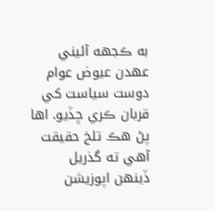به ڪجهه آئيني عهدن عيوض عوام دوست سياست کي قربان ڪري ڇڏيو. اها پڻ هڪ تلخ حقيقت آهي ته گذريل ڏينهن اپوزيشن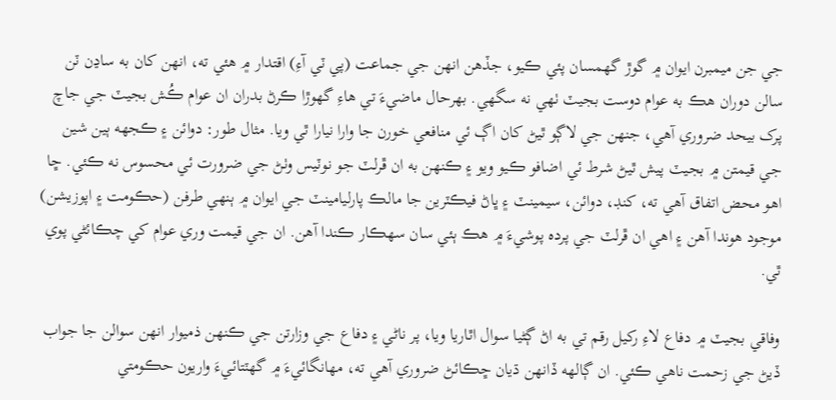جي جن ميمبرن ايوان ۾ گوڙ گهمسان پئي ڪيو، جڏهن انهن جي جماعت (پي ٽي آءِ) اقتدار ۾ هئي ته، انهن کان به ساڍن ٽن سالن دوران هڪ به عوام دوست بجيٽ ٺهي نه سگهي. بهرحال ماضيءَ تي هاءِ گهوڙا ڪرڻ بدران ان عوام ڪُش بجيٽ جي جاچ پرک بيحد ضروري آهي، جنهن جي لاڳو ٿيڻ کان اڳ ئي منافعي خورن جا وارا نيارا ٿي ويا. مثال طور: دوائن ۽ ڪجهه ٻين شين جي قيمتن ۾ بجيٽ پيش ٿيڻ شرط ئي اضافو ڪيو ويو ۽ ڪنهن به ان ڦرلٽ جو نوٽيس وٺڻ جي ضرورت ئي محسوس نه ڪئي. ڇا اهو محض اتفاق آهي ته، کنڊ، دوائن، سيمينٽ ۽ ڀاڻ فيڪٽرين جا مالڪ پارليامينٽ جي ايوان ۾ ٻنهي طرفن (حڪومت ۽ اپوزيشن) موجود هوندا آهن ۽ اهي ان ڦرلٽ جي پرده پوشيءَ ۾ هڪ ٻئي سان سهڪار ڪندا آهن. ان جي قيمت وري عوام کي چڪائڻي پوي ٿي.

وفاقي بجيٽ ۾ دفاع لاءِ رکيل رقم تي به اڻ ڳڻيا سوال اٿاريا ويا، پر ناڻي ۽ دفاع جي وزارتن جي ڪنهن ذميوار انهن سوالن جا جواب ڏيڻ جي زحمت ناهي ڪئي. ان ڳالهه ڏانهن ڌيان ڇڪائڻ ضروري آهي ته، مهانگائيءَ ۾ گهٽتائيءَ واريون حڪومتي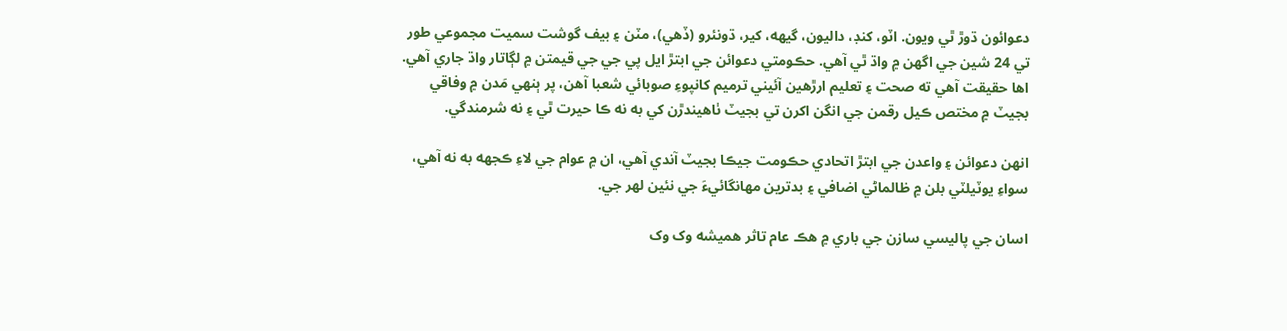دعوائون ڌوڙ ٿي ويون. اٽو، کنڊ، داليون، گيهه، کير، ڌونئرو (ڏهي)، مٽن ۽ بيف گوشت سميت مجموعي طور تي 24 شين جي اگهن ۾ واڌ ٿي آهي. حڪومتي دعوائن جي ابتڙ ايل پي جي جي قيمتن ۾ لڳاتار واڌ جاري آهي. اها حقيقت آهي ته صحت ۽ تعليم ارڙهين آئيني ترميم کانپوءِ صوبائي شعبا آهن، پر ٻنهي مَدن ۾ وفاقي بجيٽ ۾ مختص ڪيل رقمن جي انگن اکرن تي بجيٽ ٺاهيندڙن کي به نه ڪا حيرت ٿي ۽ نه شرمندگي.

انهن دعوائن ۽ واعدن جي ابتڙ اتحادي حڪومت جيڪا بجيٽ آندي آهي، ان ۾ عوام جي لاءِ ڪجهه به نه آهي، سواءِ يوٽيلٽي بلن ۾ ظالماڻي اضافي ۽ بدترين مهانگائيءَ جي نئين لهر جي.

اسان جي پاليسي سازن جي باري ۾ هڪ عام تاثر هميشه وک وک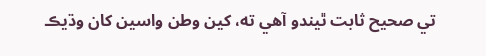تي صحيح ثابت ٿيندو آهي ته، کين وطن واسين کان وڌيڪ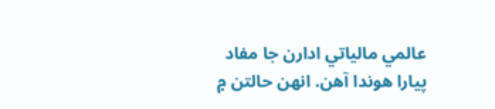عالمي مالياتي ادارن جا مفاد پيارا هوندا آهن. انهن حالتن ۾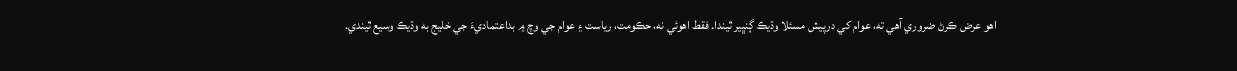اهو عرض ڪرڻ ضروري آهي ته، عوام کي درپيش مسئلا وڌيڪ ڳنڀير ٿيندا. فقط اهوئي نه، حڪومت، رياست ۽ عوام جي وچ ۾ بداعتماديءَ جي خليج به وڌيڪ وسيع ٿيندي.